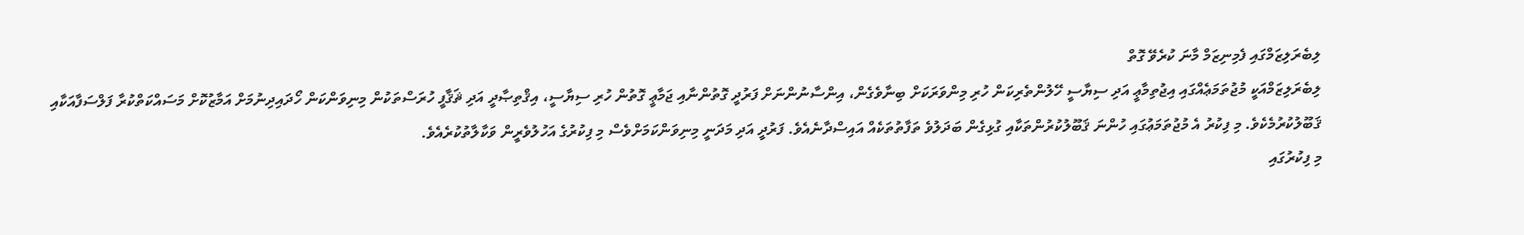ލިބެރަލިޒަމްގައި ފެމިނިޒަމް މާނަ ކުރެވޭ ގޮތް
ލިބެރަލިޒަމްއަކީ މުޖުތަމަޢެއްގައި އިޖުތިމާޢީ އަދި ސިޔާސީ ހޭލުންތެރިކަން ހުރި މިންވަރަކަށް ބިނާވެގެން، އިންސާނުންނަށް ފަރުދީ ގޮތުންނާއި ޖަމާޢީ ގޮތުން ހުރި ސިޔާސީ، އިޤްތިޞާދީ އަދި ޘަޤާފީ ހުރަސްތަކުން މިނިވަންކަން ހޯދައިދިނުމަށް އަމާޒުކޮށް މަސައްކަތްކުރާ ފަލްސަފާއަކާއި ޤަބޫލުކުރުމެކެވެ. މި ފިކުރު އެ މުޖުތަމަޢުގައި ހުންނަ ޤަބޫލުކުރުންތަކާއި ގުޅިގެން ބަދަލުވެ ތަފާތުތަކެއް އައިސްދާނެއެވެ. ފަރުދީ އަދި މަދަނީ މިނިވަންކަމަށްވެސް މި ފިކުރުގެ އަހުލުވެރީން ވަކާލާތުކުރެއެވެ.
މި ފިކުރުގައި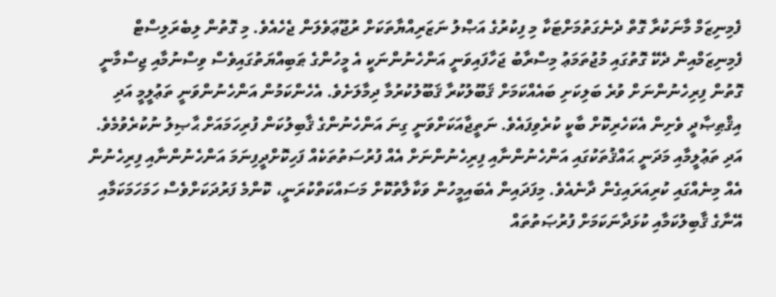ފެމިނިޒަމް މާނަކުރާ ގޮތް ދެނެގަތުމަށްޓަކާ މި ފިކުރުގެ އަޞްލު ނަޒަރިއްޔާތަކަށް ރުޖޫޢަވެލަން ޖެހެއެވެ. މި ގޮތުން ލިބެރަލިސްޓް ފެމިނިޒަމްއިން ދެކޭ ގޮތުގައި މުޖުތަމަޢު މިސްރާބު ޖަހާފައިވަނީ އަންހެނުންނަކީ އެ މީހުންގެ ޠަބިއްޔަތުގައިވެސް ވިސްނުމާއި ޖިސްމާނީ ގޮތުން ފިރިހެނުންނަށް ވުރެ ބަލިކަށި ބައެއްކަމަށް ޤަބޫލުކުރާ ޤަބޫލުކުރުމާ ދިމާލަށެވެ. އެހެންކަމުން އަންހެނުންވަނީ ތަޢުލީމީ އަދި އިޤްޠިޞާދީ ވެށިން އެކަހެރިކޮށް ބާކީ ކުރެވިފައެވެ. ނަތީޖާއަކަށްވަނީ ގިނަ އަންހެނުންގެ ޤާބިލުކަން ފުރިހަމައަށް ޙާޞިލު ނުކުރެވުމެވެ. އަދި ތަޢުލީމާއި މަދަނީ ޙައްޤުތަކުގައި އަންހެނުންނާއި ފިރިހެނުންނަށް އެއް ފުރުސަތުތަކެއް ފަހިކޮށްދީފިނަމަ އަންހެނުންނާއި ފިރިހެނުން އެއް މިނެއްގައި ކުރިއަރައިގެން ދާނެއެވެ. މިފަދައިން އެބައިމީހުން ވަކާލާތުކޮށް މަސައްކަތްކުރަނީ، ކޮންމެ ފަރުދަކަށްވެސް ހަމަހަމަކަމާއި އޭނާގެ ޤާބިލުކަމާއި ކުޅަދާނަކަމަށް ފުރުޞަތުތައް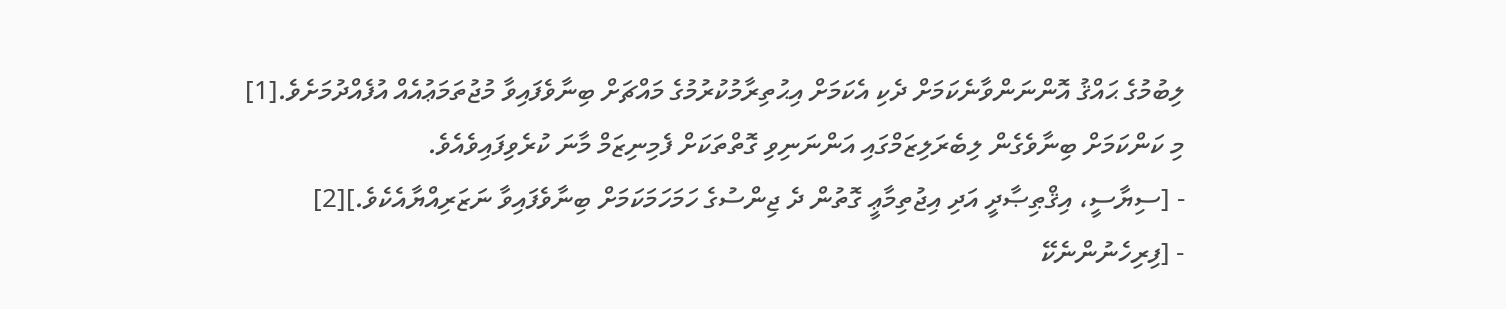ލިބުމުގެ ޙައްޤު އޮންނަންވާނެކަމަށް ދެކި އެކަމަށް އިޙުތިރާމުކުރުމުގެ މައްޗަށް ބިނާވެފައިވާ މުޖުތަމަޢުއެއް އުފެއްދުމަށެވެ.[1]
މި ކަންކަމަށް ބިނާވެގެން ލިބެރަލިޒަމްގައި އަންނަނިވި ގޮތްތަކަށް ފެމިނިޒަމް މާނަ ކުރެވިފައިވެއެވެ.
- [ސިޔާސީ، އިޤްޠިޞާދީ އަދި އިޖުތިމާޢީ ގޮތުން ދެ ޖިންސުގެ ހަމަހަމަކަމަށް ބިނާވެފައިވާ ނަޒަރިއްޔާއެކެވެ.][2]
- [ފިރިހެނުންނެކޭ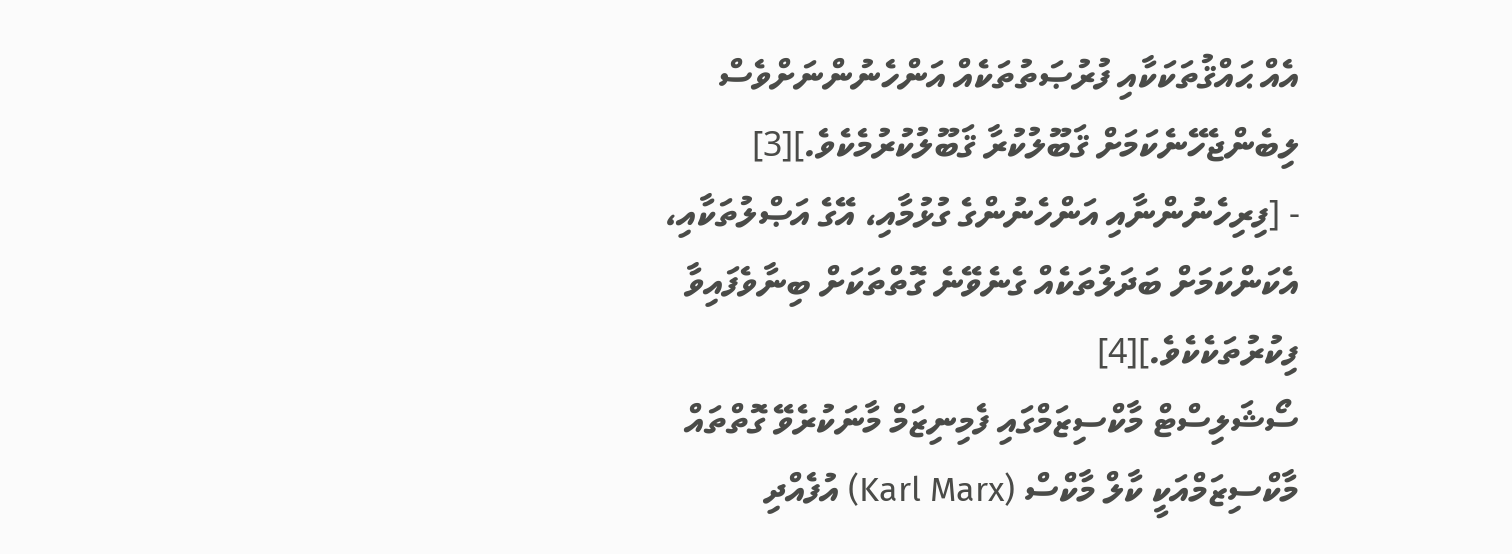އެއް ޙައްޤުތަކަކާއި ފުރުޞަތުތަކެއް އަންހެނުންނަށްވެސް ލިބެންޖެހޭނެކަމަށް ޤަބޫލުކުރާ ޤަބޫލުކުރުމެކެވެ.][3]
- [ފިރިހެނުންނާއި އަންހެނުންގެ ގުޅުމާއި، އޭގެ އަޞްލުތަކާއި، އެކަންކަމަށް ބަދަލުތަކެއް ގެނެވޭނެ ގޮތްތަކަށް ބިނާވެފައިވާ ފިކުރުތަކެކެވެ.][4]
ސޯޝަލިސްޓް މާކްސިޒަމްގައި ފެމިނިޒަމް މާނަކުރެވޭ ގޮތްތައް
މާކްސިޒަމްއަކީ ކާލް މާކްސް (Karl Marx) އުފެއްދި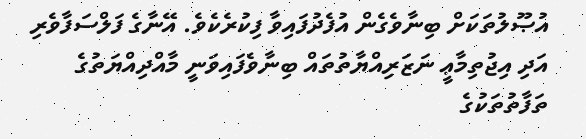އުޞޫލުތަކަށް ބިނާވެގެން އުފެދުފައިވާ ފިކުރެކެވެ. އޭނާގެ ފަލްސަފާވެރި އަދި އިޖުތިމާޢީ ނަޒަރިއްޔާތުތައް ބިނާވެފައިވަނީ މާއްދިއްޔަތުގެ ތަފާތުތަކުގެ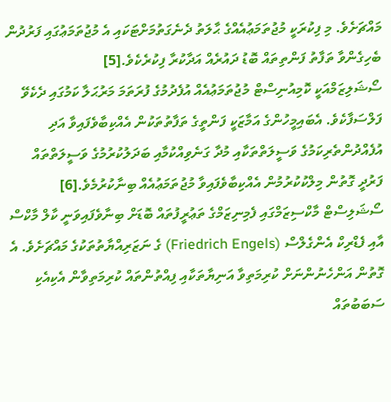މައްޗަށެވެ. މި ފިކުރަކީ މުޖުތަމަޢުއެއްގެ ޙާލަތު ދެނެގަތުމަށްޓަކައި އެ މުޖުތަމަޢުގައި ފަރުދުން ބެހިގެންވާ ތަފާތު ފަންތިތައް ބޮޑު ދައުރެއް އަދާކުރާ ފިކުރެކެވެ.[5]
ސޯޝަލިޒަމްއަކީ ކޮމިއުނިސްޓް މުޖުތަމަޢުއެއް އުފެދުމުގެ ފުރަތަމަ މަރުޙަލާ ކަމުގައި ދެކެވޭ ފަލްސަފާކެވެ. އެބައިމީހުންގެ އަމާޒަކީ ފަންތީގެ ތަފާތުތަކުން އެއްކިބާވެފައިވާ އަދި އުފެއްދުންތެރިކަމުގެ ވަސީލަތްތަކާއި މުދާ ގަނެވިއްކުމާއި ބަދަލުކުރުމުގެ ވަސީލަތްތައް ފަރުދީ ގޮތުން މިލްކުކުރުމުން އެއްކިބާވެފައިވާ މުޖުތަމަޢުއެއް ބިނާކުރުމެވެ.[6]
ސޯޝަލިސްޓް މާކްސިޒަމްގައި ފެމިނިޒަމްގެ ތަޢުރީފުތައް ބޮޑަށް ބިނާވެފައިވަނީ ކާލް މާކްސް އާއި ފެޑްރިކް އެންގެލްސް (Friedrich Engels) ގެ ނަޒަރިއްޔާތުތަކުގެ މައްޗަށެވެ. އެ ގޮތުން އަންހެނުންނަށް ކުރިމަތިވާ އަނިޔާތަކާއި ފިއްތުންތައް ކުރިމަތިވާން އެކިއެކި ސަބަބުތައް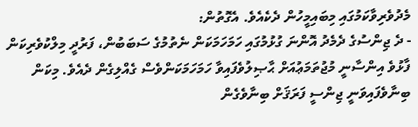މެދުވެރިވާކަމުގައި މިބައިމީހުން ދެކެއެވެ. އެގޮތުން:
- ދެ ޖިންސުގެ ދެމެދު އޮންނަ ގުޅުމުގައި ހަމަހަމަކަން ނެތުމުގެ ސަބަބުން، ފަރުދީ މިލްކުވެރިކަން ފާޅުވެ އިންސާނީ މުޖުތަމަޢުއަށް ޙާޞިލުވެފައިވާ ހަމަހަމަކަންވެސް ގެއްލިގެން ދެއެވެ. މިކަން ބިނާވެފައިވަނީ ޖިންސީ ފަރަޤަށް ބިނާވެގެން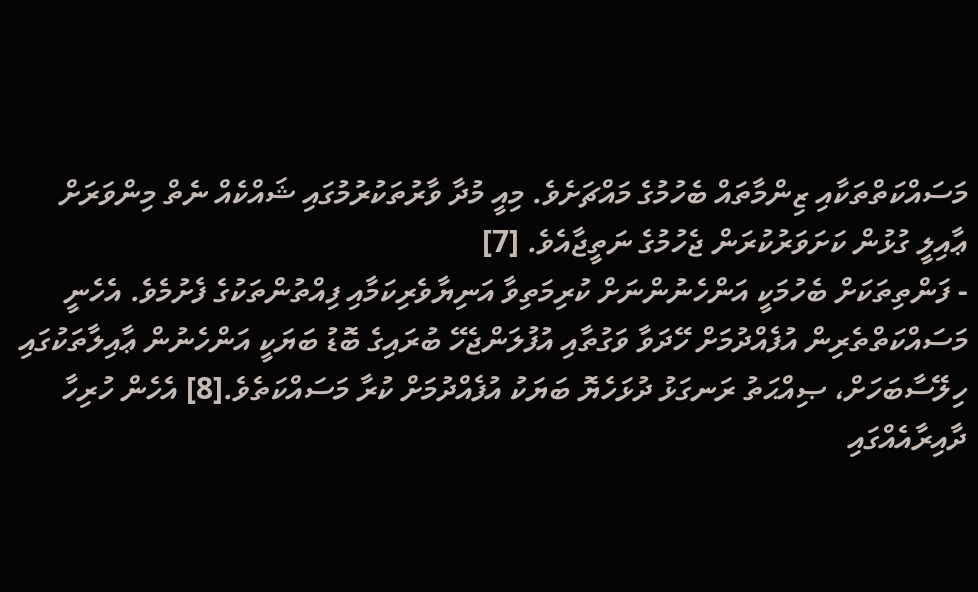މަސައްކަތްތަކާއި ޒިންމާތައް ބެހުމުގެ މައްޗަށެވެ. މިއީ މުދާ ވާރުތަކުރުމުގައި ޝައްކެއް ނެތް މިންވަރަށް ޢާއިލީ ގުޅުން ކަށަވަރުކުރަން ޖެހުމުގެ ނަތީޖާއެވެ. [7]
- ފަންތިތަކަށް ބެހުމަކީ އަންހެނުންނަށް ކުރިމަތިވާ އަނިޔާވެރިކަމާއި ފިއްތުންތަކުގެ ފެށުމެވެ. އެހެނީ މަސައްކަތްތެރިން އުފެއްދުމަށް ހޭދަވާ ވަގުތާއި އުފުލަންޖެހޭ ބުރައިގެ ބޮޑު ބަޔަކީ އަންހެނުން ޢާއިލާތަކުގައި ހިލޭސާބަހަށް، ޞިއްޙަތު ރަނގަޅު ދުޅަހެޔޮ ބަޔަކު އުފެއްދުމަށް ކުރާ މަސައްކަތެވެ.[8] އެހެން ހުރިހާ ދާއިރާއެއްގައި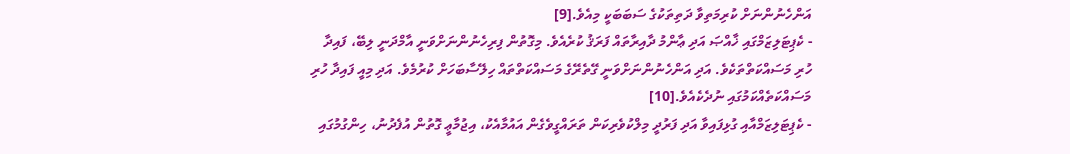އަންހެނުންނަށް ކުރިމަތިވާ ދަތިތަކުގެ ސަބަބަކީ މިއެވެ.[9]
- ކެޕިޓަލިޒަމްގައި ޚާއްޞަ އަދި ޢާންމު ދާއިރާތައް ފަރަޤު ކުރެއެވެ. މިގޮތުން ފިރިހެނުންނަށްވަނީ އާމްދަނީ ލިބޭ، ފައިދާ ހުރި މަސައްކަތްތަކެވެ. އަދި އަންހެނުންނަށްވަނީ ގޭތެރޭގެ މަސައްކަތްތައް ހިލޭސާބަހަށް ކުރުމެވެ. އަދި މިއީ ފައިދާ ހުރި މަސައްކަތެއްކަމުގައި ނުދެކެއެވެ.[10]
- ކެޕިޓަލިޒަމްއާއި ގުޅިފައިވާ އަދި ފަރުދީ މިލްކުވެރިކަން ތަރައްގީވެގެން އައުމާއެކު، އިޖުމާޢީ ގޮތުން އުފެދުނު، ހިންގުމުގައި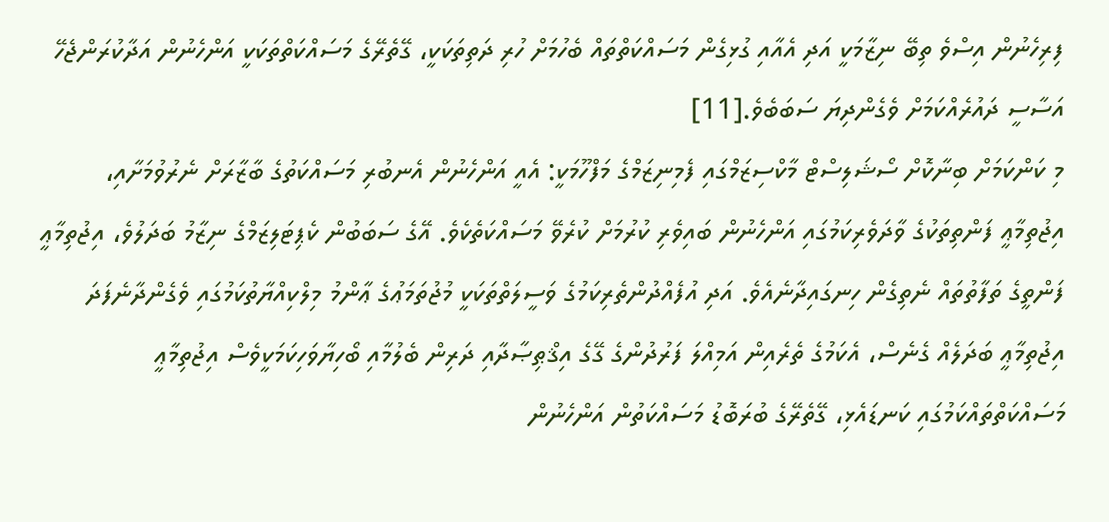ފިރިހެނުން އިސްވެ ތިބޭ ނިޒާމަކީ އަދި އެއާއި ގުޅިގެން މަސައްކަތްތައް ބެހުމަށް ހުރި ދަތިތަކަކީ، ގޭތެރޭގެ މަސައްކަތްތަކަކީ އަންހެނުން އަދާކުރަންޖެހޭ އަސާސީ ދައުރެއްކަމަށް ވެގެންދިޔަ ސަބަބެވެ.[11]
މި ކަންކަމަށް ބިނާކޮށް ސޯޝަލިސްޓް މާކްސިޒަމްގައި ފެމިނިޒަމްގެ މަފްހޫމަކީ: އެއީ އަންހެނުން އެނބުރި މަސައްކަތުގެ ބާޒާރަށް ނެރުވުމަށާއި، އިޖުތިމާޢީ ފަންތިތަކުގެ ވާދަވެރިކަމުގައި އަންހެނުން ބައިވެރި ކުރުމަށް ކުރެވޭ މަސައްކަތެކެވެ. އޭގެ ސަބަބުން ކެޕިޓަލިޒަމްގެ ނިޒާމު ބަދަލުވެ، އިޖުތިމާޢީ ފަންތީގެ ތަފާތުތައް ނެތިގެން ހިނގައިދާނެއެވެ. އަދި އުފެއްދުންތެރިކަމުގެ ވަސީލަތްތަކަކީ މުޖުތަމަޢުގެ ޢާންމު މިލްކިއްޔާތުކަމުގައި ވެގެންދާނެފަދަ އިޖުތިމާޢީ ބަދަލެއް ގެނެސް، އެކަމުގެ ތެރެއިން އަމިއްލަ ފަރުދުންގެ ގޭގެ އިޤްޠިޞާދާއި ދަރިން ބެލުމާއި ބޯހިޔާވަހިކަމަކީވެސް އިޖުތިމާޢީ މަސައްކަތްތައްކަމުގައި ކަނޑައެޅި، ގޭތެރޭގެ ބުރަބޮޑު މަސައްކަތުން އަންހެނުން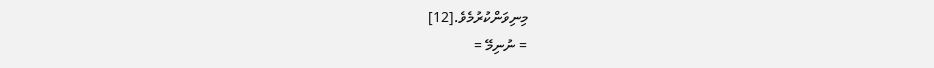މިނިވަންކުރުމެވެ.[12]
= ނުނިމޭ =